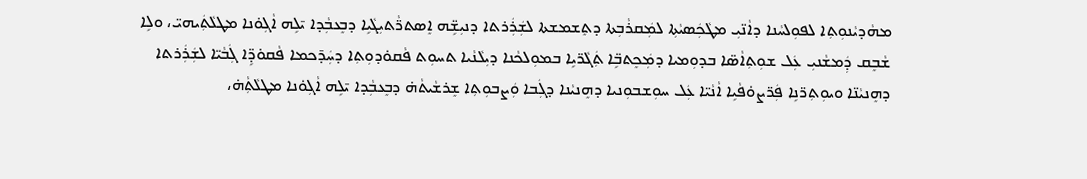ܡܗܵܕܝܵܢܘܼܬܼܐ ܠܦܘܼܠܚܵܢܐ ܕܐܵܢ̈ܝܼ ܡܛܵܟܲܣܝܵܬܼܐ ܠܡܲܩܪܵܒܼܬܐ ܕܬܸܫܡܫܬܐ ܠܫܲܪܲܪܬܐ ܕܢܝܼܫܹ̈ܗ ܐܸܣܬܪ̈ܵܬܝܼܓܵܝܹܐ ܕܒܸܥܒܼܵܕܐ ܝ̄ܠܹܗ ܐܵܓܼܘ̇ܢܐ ܡܛܠܵܬܲܝܗܝ̈، ܘܠܹܐ ܫܵܒܸܩ ܕܲܡܫܵܢܝܼ ܥܲܠ ܫܘܼܬܼܐܵܣ̈ܐ ܒܕܘܼܡܝܐ ܕܡܲܟܸܬܒܹ̈ܐ ܬܲܓܵܪ̈ܝܹܐ ܒܡܘܼܠܟܵܢܐ ܕܝܼܠܵܢܵܝܐ ܬܚܘܼܬ ܦܵܩܘ̇ܕܘܼܬܼܐ ܕܚܲܕ̄ܟܡܐ ܦܵܩܘ̇ܕܹ̈ܐ ܓܲܒܵܝ̈ܐ ܠܫܲܪܲܪܬܐ ܕܗܸܢܝܵܢ̈ܐ ܘܝܘܼܬܼܪ̈ܢܹܐ ܦܲܪ̈ܨܘ̇ܦܵܝܹܐ ܐܵܢܵܝ̈ܐ ܥܲܠ ܚܘܼܫܒܘܼܢܝܐ ܕܗܸܢܝܵܢܐ ܕܓܲܒܐ ܘܲܨܒܘܼܬܼܐ ܫܸܪܫܵܝܬܵܗ̇ ܕܒܸܥܒܼܵܕܐ ܝ̄ܠܹܗ ܐܵܓܼܘ̇ܢܐ ܡܛܠܵܬܼܵܗ̇،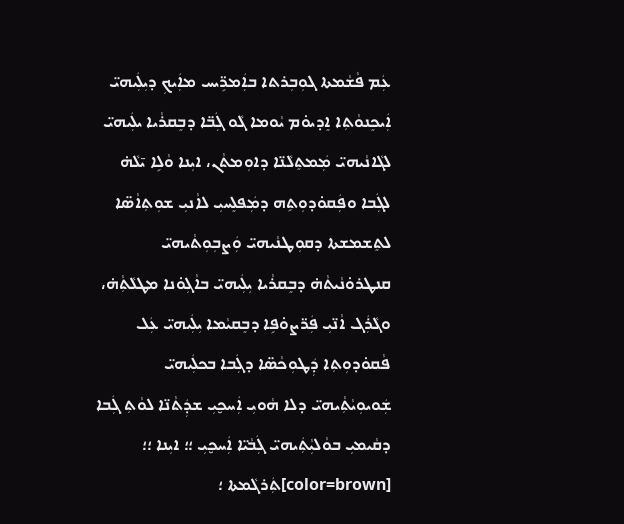ܥܲܡ ܦܵܫܵܡܬܐ ܓܘܼܒܼܪܬܐ ܒܐܲܡܪܹ̈ܝܚ ܡܐܲܝܟܼ ܕܝܼܠܲܝܗܝ̈ ܐܲܝܟܸܢܘܵܬܼܐ ܐܸܕܝܘ̇ܡ ܝܵܘܡܐ ܓܵܘ ܓܲܒ̈ܐ ܕܒܸܩܪܵܝܐ ܝܠܲܝܗܝ̈ ܠܓܵܐܢܵܝܗܝ̈ ܡܲܡܬܸܠܵܢ̈ܐ ܕܐܘܼܡܬܵܢ، ܐܝܼܢܐ ܘܵܠܹܐ ܝ̄ܠܵܗ̇ ܠܓܲܒܐ ܘܦܲܩܘ̇ܕܘܼܬܹܗ ܕܡܲܦܠܸܚܝܼ ܠܐܵܢܝܼ ܫܘܼܬܼܐܵܣ̈ܐ ܠܬܸܫܡܫܬܐ ܕܩܘܼܛܢܵܝܗܝ̈ ܘܲܨܒܼܘܼܬܵܝܗܝ̈ ܩܢܛܪܘ̇ܢܵܝܬܵܗ̇ ܕܒܸܩܪܵܝܐ ܝܼܠܲܝܗܝ̈ ܒܐܵܓܼܘ̇ܢܐ ܡܛܠܵܬܼܵܗ̇، ܘܓܵܪܲܓ ܐܵܢ̈ܝܼ ܦܲܪ̈ܨܘ̇ܦܹܐ ܕܒܸܩܝܵܡܐ ܝܼܠܲܝܗܝ̈ ܥܲܠ ܦܵܩܘ̇ܕܘܼܬܼܐ ܕܲܛܘܼܟܵܣ̈ܐ ܕܓܲܒܐ ܒܟܠܲܝܗܝ̈ ܫܲܘܝܘܼܝܵܬܼܵܝܗܝ̈ ܕܠܐ ܗܵܘܝܼ ܐܲܚܟ̮ܝܼ ܫܕܲܬܵܢ̈ܐ ܠܘܵܬܼ ܓܲܒܐ ܕܩܵܝܡܝܼ ܒܘܵܠܝܼܵܬܲܝܗܝ̈ ܓܲܒܵܝ̈ܐ ܐܲܚܟ̮ܝܼ ؛؛ ܐܝܼܢܐ ؛؛
[color=brown]ܬܲܪܓܵܡܬܐ ؛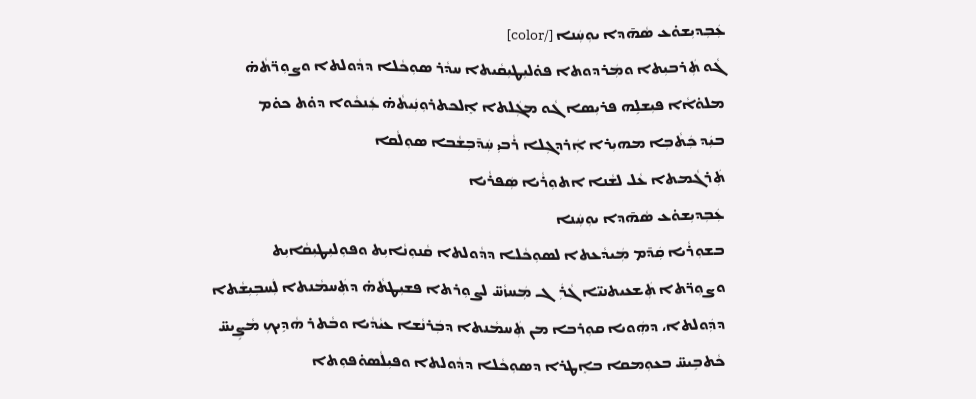ܥܲܒܼܕܝܼܫܘ̇ܥ ܣܵܗ̄ܕܐ ܝܘܼܚܲܢܐ [/color]
ܓܵܘ ܬܲܪܒܝܼܬܐ ܘܡܲܪܕܘܬܐ ܦܘ̇ܠܝܼܛܝܼܩܵܝܬܐ ܚܕܵܪ ܣܘܼܟܵܠܐ ܕܕܵܘܠܬܐ ܘܨܘܼܪ̈ܬܵܗ̇
ܡܠܘ̇ܐܵܐ ܦܝܼܫܠܹܗ ܦܪܝܼܣܐ ܓܵܘ ܡܓܲܠܬܐ ܐܸܠܟܬܪܘܼܢܲܝܬܵܗ̇ ܥܲܢܟܵܘܐ ܕܘ̇ܬ ܟܘ̇ܡ
ܒܝܲܕ ܟܲܬܵܒܼܐ ܡܗܝܼܪܐ ܐܲܪܕܓܼܠܐ ܪܵܒܝܼ ܚܲܕ̄ܒܼܫܵܒܐ ܣܘܼܠܵܩܐ
ܬܲܪܓܵܡܬܐ ܥܵܠ ܠܫܵܢܐ ܐܬܘܼܪܵܝܐ ܣܲܦܪܵܝܐ
ܥܲܒܼܕܝܼܫܘ̇ܥ ܣܵܗ̄ܕܐ ܝܘܼܚܲܢܐ
ܒܫܘܼܪܵܝܐ ܩܲܕ̄ܡ ܡܲܝܕܵܥܬܐ ܠܣܘܼܟܵܠܐ ܕܕܵܘܠܬܐ ܩܵܢܘܼܢܵܐܝܼܬ ܘܦܘܼܠܝܼܛܝܼܩܵܐܝܼܬ ܘܨܘܼܪ̈ܬܐ ܬܲܫܥܝܬܢܝ̈ܐ ܓܵܪܲܓ ܡܲܚܙܵܚ̈ ܠܨܘܼܪܬܐ ܦܫܝܼܛܬܵܗ̇ ܕܬܲܚܡܵܢܬܐ ܠܲܚܒܼܝܼܫܵܬܐ ܕܕܲܘܠܬܐ، ܕܗܲܘܝܐ ܩܘܼܪܒܐ ܡܢ ܬܲܚܡܵܢܬܐ ܕܒܲܪܢܵܫܐ ܥܝܵܕܵܝܐ ܘܒܵܬܪ ܗܵܕܹܝܟܼ ܡܵܨܹܝܚ̈ ܟܵܬܒܹܝܚ̈ ܒܥܘܼܡܩܐ ܒܐܸܛܪܐ ܕܣܘܼܟܵܠܐ ܕܕܵܘܠܬܐ ܘܦܝܼܠܵܣܘ̇ܦܘܼܬܐ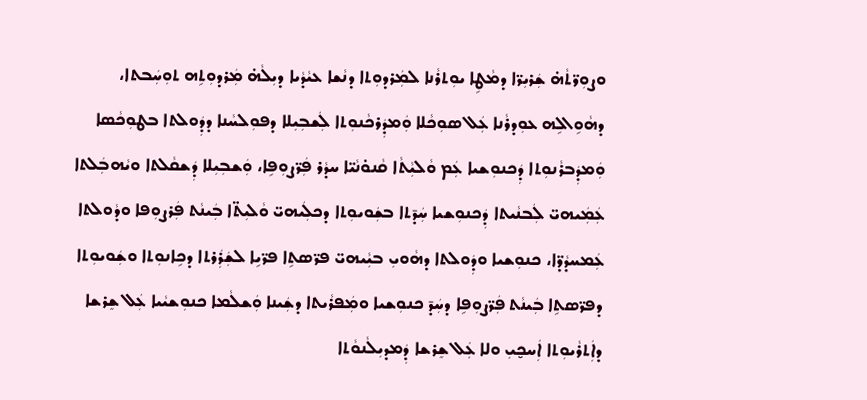ܘܨܘܼܪ̈ܬܵܗ̇ ܫܲܪܝܼܪ̈ܐ ܕܡܵܛܹܐ ܝܘܼܬܪܵܢܐ ܠܡܲܪܕܘܼܬܐ ܕܢܵܫܐ ܥܝܵܕܵܝܐ ܕܝܼܠܵܗ̇ ܡܲܪܕܘܼܬܹܗ ܬܘܼܚܲܒܬܐ، ܕܗܵܘܹܐܠܹܗ ܥܘܼܕܪܵܢܐ ܥܲܠ ܣܘܼܟܵܠܐ ܘܲܡܕܲܪܟܵܢܘܼܬܐ ܠܲܫܒܼܝܼܠܐ ܕܦܘܼܠܚܵܢܐ ܕܕܲܘܠܬܐ ܒܛܘܼܟܵܣܐ ܘܲܡܕܲܒܪܵܢܘܼܬܐ ܕܲܟܢܘܼܫܝܐ ܥܲܡ ܘܵܠܝܼܵܬܵܐ ܩܵܢܘ̇ܢܵܝ̈ܐ ܚܕܵܪ ܦܲܪ̈ܨܘܼܦܹܐ، ܘܲܫܒܼܝܼܠܐ ܕܲܫܩܵܠܬܐ ܘܝܵܗܒܲܠܬܐ ܥܲܡܲܝܗܝ̈ ܠܲܒܢܵܝܬܐ ܕܲܟܢܘܼܫܝܐ ܚܲܕ̄ܬܐ ܒܫܲܘܝܘܼܬܐ ܕܟܠܲܝܗܝ̈ ܘܵܠܝܼܬ̈ܐ ܒܲܝܢܵܬ ܦܲܪܨܘܼܦܐ ܘܕܵܘܠܬܐ ܥܲܡܚܕܵܕ̈ܐ، ܟܢܘܼܫܝܐ ܘܕܲܘܠܬܐ ܕܗܵܘܝܼ ܒܝܼܵܝܗܝ̈ ܦܪ̈ܣܬܹܐ ܦܪ̈ܝܹܐ ܠܫܲܪܲܪܬܐ ܕܟܹܐܢܘܼܬܐ ܘܫܲܘܝܘܼܬܐ ܕܦܪ̈ܣܬܹܐ ܒܲܝܢܵܬ ܦܲܪ̈ܨܘܼܦܹܐ ܕܚܲܕ̄ ܟܢܘܼܫܝܐ ܘܡܲܦܪܵܝܬܐ ܕܫܲܝܢܐ ܘܲܫܠܵܡܐ ܟܢܘܼܫܝܵܝܐ ܥܲܠ ܫܸܪܫܐ ܕܐܲܬܪܵܝܘܼܬܐ ܐܲܚܟ̮ܝܼ ܘܠܐ ܥܲܠ ܫܸܪܫܐ ܕܲܡܕܝܼܠܵܢܘܵܬܐ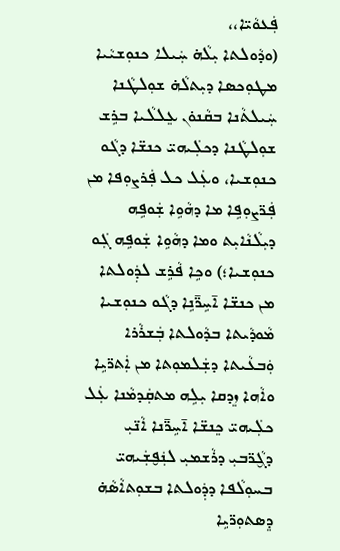ܦܲܥܘܵܝ̈ܐ،،
(ܘܕܵܘܠܬܐ ܝܼܠܵܗ̇ ܚܲܝܠܐ ܟܢܘܼܫܝܵܝܐ ܡܛܘܼܟܣܐ ܕܝܼܬܠܵܗ̇ ܫܘܼܠܛܵܢܐ ܚܲܝܠܬܵܢܐ ܒܩܵܢܘ̇ܢ ܥܸܠܠܵܝܐ ܒܪܹܫ ܫܘܼܠܛܵܢܐ ܕܟܠܲܝܗܝ̈ ܟܢܫ̈ܐ ܕܓܵܘ ܟܢܘܼܫܝܐ، ܘܥܲܠ ܟܠ ܦܲܪܨܘܼܦܐ ܡܢ ܦܲܪ̈ܨܘܼܦܹܐ ܡܐ ܕܗܵܘܹܐ ܫܲܘܦܹܗ ܕܝܼܠܵܢܵܐܝܼܬ ܘܡܐ ܕܗܵܘܹܐ ܫܲܘܦܹܗ ܓܲܘ ܟܢܘܼܫܝܐ؛) ܘܟܹܐ ܦܵܪܹܫ ܠܕܲܘܠܬܐ ܡܢ ܟܢܫ̈ܐ ܐ̄ܚܹܪ̈̄ܢܹܐ ܕܓܵܘ ܟܢܘܼܫܝܐ ܡܵܘܕܵܝܬܐ ܒܕܵܘܠܬܐ ܒܲܫܪܵܪܐ ܘܲܒܥܵܝܬܐ ܕܫܲܠܡܘܼܬܐ ܡܢ ܐܲܬܪ̈ܝܹܐ ܘܐܵܗܐ ܙܸܕܩܐ ܝܼܠܹܗ ܡܬܩܲܕܡܵܢܐ ܥܲܠ ܟܠܲܝܗܝ̈ ܟܸܢܫ̈ܐ ܐ̄ܚܹܪ̈̄ܢܐ ܐܵܢ̈ܝܼ ܕܓ̮ܵܪ̈ܒܝܼ ܕܪܵܫܡܝܼ ܠܢܲܦ̮ܫܲܝܗܝ̈ ܒܚܘܼܠܵܦܐ ܕܕܲܘܠܬܐ ܒܫܘܼܬܐܵܣܵܗ̇ ܕܸܣܬܘܼܪ̈ܝܹܐ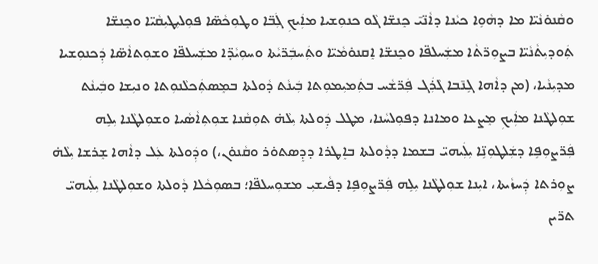ܘܩܵܢܘ̇ܢܵܝ̈ܐ ܡܐ ܕܗܵܘܹܐ ܟܝܵܢܐ ܕܐܵܢ̈ܝ̄ ܟܸܢܫ̈ܐ ܓܵܘ ܟܢܘܼܫܝܐ ܡܐܲܝܟܼ ܓܲܒ̈ܐ ܘܛܘܼܟܵܣ̈ܐ ܦܘܼܠܝܼܛܝܼܩܵܝ̈ܐ ܘܟܸܢܫ̈ܐ ܬܲܘܕܝܼܬܵܢܵܝ̈ܐ ܒܨܘܼܪ̈ܬܵܐ ܡܫܲܚܠܦ̈ܐ ܘܟܸܢܫ̈ܐ ܐܸܩܢܘ̇ܡܵܝ̈ܐ ܘܬܲܚܒܲܪ̈ܝܵܬܐ ܘܚܘܼܝܵܕ̈ܐ ܡܫܲܚܠܦ̈ܐ ܘܫܘܼܬܐܵܣ̈ܐ ܕܲܟܢܘܼܫܝܐ ܡܕܝܼܢܵܝܐ، (ܡܢ ܕܐܵܗܐ ܓܹܢ̄ܒܐ ܓܵܪܲܓ ܦܲܪ̈ܫܵܚ ܒܬܲܡܝܼܡܘܼܬܐ ܒܲܝܢܵܬ ܕܵܘܠܬܐ ܒܡܸܣܬܲܟܠܵܢܘܼܬܐ ܘܢܝܼܫܐ ܘܒܲܝܢܵܬ ܫܘܼܠܛܵܢܐ ܡܐܲܝܟܼ ܡܸܨܥܐ ܘܡܐܢܐ ܕܦܘܼܠܚܵܢܐ، ܡܛܠ ܕܲܘܠܬܐ ܝܼܠܵܗ̇ ܬܘܼܩܵܢܐ ܫܘܼܬܼܐܵܣܵܝܐ ܘܫܘܼܠܛܵܢܐ ܝܼܠܹܗ ܦܲܪ̈ܨܘܼܦܹܐ ܕܫܲܠܛܘܼܢܹ̈ܐ ܝܼܠܲܝܗܝ̈ ܒܫܡܐ ܕܕܵܘܠܬܐ ܒܐܸܛܪܐ ܕܕܸܣܬܘ̇ܪ ܘܩܵܢܘ̇ܢ،) ܘܕܲܘܠܬܐ ܥܲܠ ܕܐܵܗܐ ܫܸܪܫܐ ܝܼܠܵܗ̇ ܨܘܼܪܬܐ ܕܲܚܙܵܝܬܐ، ܐܝܼܢܐ ܫܘܼܠܛܵܢܐ ܝܼܠܹܗ ܦܲܪ̈ܨܘܼܦܹܐ ܕܦܵܝܫܝܼ ܡܫܘܼܚܠܦ̈ܐ؛ ܒܣܘܼܟܵܠܐ ܕܵܘܠܬܐ ܘܫܘܼܠܛܵܢܐ ܝܼܠܲܝܗܝ̈ ܬܪ̈ܝܢ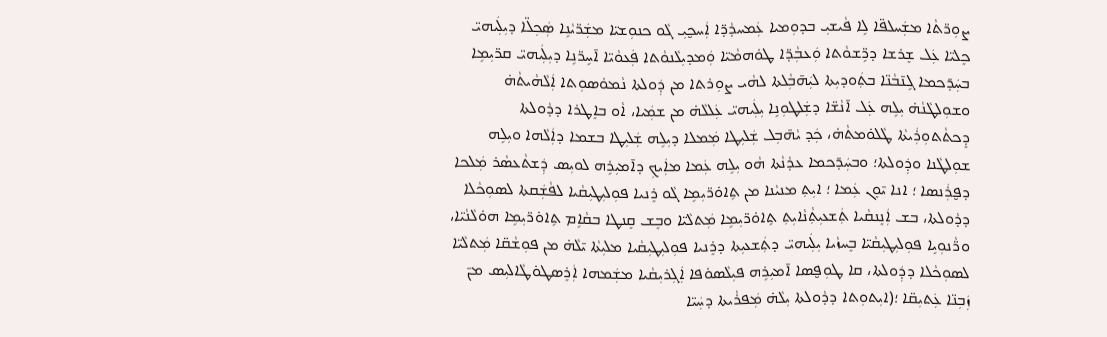ܨܘܼܪ̈ܬܵܐ ܡܫܲܚܠܦ̈ܐ ܠܹܐ ܦܵܝܫܝܼ ܒܕܘܼܡܝܐ ܥܲܡܚܕܵܕ̈ܐ ܐܲܚܟ̮ܝܼ ܓܵܘ ܟܢܘܼܫܝ̈ܐ ܡܫܲܪ̈ܝܵܢܹܐ ܣܲܟܼܠ̈ܐ ܕܝܼܠܲܝܗܝ̈ ܟܸܠܝ̈ܐ ܥܲܠ ܫܸܪܫܐ ܕܪܹ̈ܫܘܵܬܐ ܘܲܥܒܼܵܕ̈ܐ ܛܘ̇ܗܡܵܝ̈ܐ ܘܲܡܕܝܼܠܵܢܘܵܬܐ ܦܲܥܘܵܝ̈ܐ ܐ̄ܚܹܪ̈ܢܹܐ ܕܝܼܠܲܝܗܝ̈ ܩܪ̈ܝܼܡܹܐ ܒܚܲܕ̄ܟܡܐ ܓܹܢ̄ܒܵܢ̈ܐ ܒܬܲܘܕܝܼܬܐ ܠܝܲܗ̄ܒܼܵܠܬܐ ܠܗܵܝ ܨܘܼܪܬܐ ܡܢ ܕܲܘܠܬܐ ܢܵܡܘ̇ܣܘܼܬܐ ܐܲܠܵܗܵܝܬܵܗ̇ ܘܫܘܼܠܛܵܢܵܗ̇ ܝܼܠܹܗ ܥܲܠ ܐ̄ܢܵܫ̈ܐ ܕܫܲܠܛܘܼܢܹܐ ܝܼܠܲܝܗܝ̈ ܥܲܠܠܵܗ̇ ܡܢ ܫܡܲܝܐ، ܐܵܘ ܒܐܸܛܪܐ ܕܕܵܘܠܬܐ ܕܸܟܬܵܬܘܼܪܲܝܬܵܐ ܛܵܠܘ̇ܡܬܵܗ̇، ܟܲܕ ܝܵܗ̄ܒܼܠ ܫܲܠܝܼܛܐ ܡܲܡܠܐ ܕܝܼܠܹܗ ܫܲܠܝܼܛܐ ܒܫܡܐ ܕܐܲܠܵܗܐ ܘܝܼܠܹܗ ܫܘܼܠܛܵܢܐ ܘܕܲܘܠܬܐ؛ ܘܒܚܲܕ̄ܟܡܐ ܥܕܵܢܵܬܐ ܗܵܘ ܝܼܠܹܗ ܥܲܡܐ ܡܐܲܝܟܼ ܕܐ̄ܡܝܼܪܹܗ ܠܘܝܼܣ ܕܲܫܬܵܥܣܵܪ ܡܲܠܟܐ ܕܦ̮ܪܲܢܣܐ ؛ ܐܢܐ ܝ̄ܘܸܢ ܥܲܡܐ ؛ ܐܝܼܬܼ ܡܢܝܵܢܐ ܡܢ ܬܹܐܘ̇ܪ̈ܝܼܡܹܐ ܓܵܘ ܪܸܢܝܐ ܦܘܼܠܝܼܛܝܼܩܵܝܐ ܠܦܵܫܲܩܬܐ ܠܣܘܼܟܵܠܐ ܕܕܵܘܠܬܐ، ܒܫ ܐܲܢܸܢܩܵܝܐ ܬܲܫܥܝܼܬܼܵܢܵܐܝܼܬܼ ܬܹܐܘ̇ܪ̈ܝܼܡܹܐ ܡܲܬܠܵܝ̈ܐ ܘܒܸܫ ܩܸܢܛܐ ܒܩܵܐܹܡ ܬܹܐܘ̇ܪ̈ܝܼܡܹܐ ܗܘ̇ܠܵܢܵܝ̈ܐ، ܘܪ̈ܵܢܘܼܝܹܐ ܦܘܼܠܝܼܛܝܼܩܵܝ̈ܐ ܒܸܚܙܵܝܐ ܝܼܠܲܝܗܝ̈ ܕܬܲܫܥܝܼܬܐ ܕܪܸܢܝܐ ܦܘܼܠܝܼܛܝܼܩܵܝܐ ܡܠܝܼܬܵܐ ܝ̄ܠܵܗ̇ ܡܢ ܦܘܼܫܵܩ̈ܐ ܡܲܬܠܵܝ̈ܐ ܠܣܘܼܟܵܠܐ ܕܕܲܘܠܬܐ، ܩܐ ܛܘܼܦ̮ܣܐ ܐ̄ܡܝܼܪܹܗ ܦܝܼܠܵܣܘ̇ܦܐ ܐܲܓܼܪܝܼܩܵܝܐ ܡܫܲܡܗܐ ܐܲܪܸܣܛܘ̇ܛܵܐܠܝܼܣ ܡܢ̄ ܙܲܒܼܢ̈ܐ ܥܲܬܝܼܩ̈ܐ ؛(ܐܝܼܬܘܼܬܐ ܕܕܵܘܠܬܐ ܝܼܠܵܗ̇ ܡܲܦܪܵܝܬܐ ܕܚܲܝ̈ܐ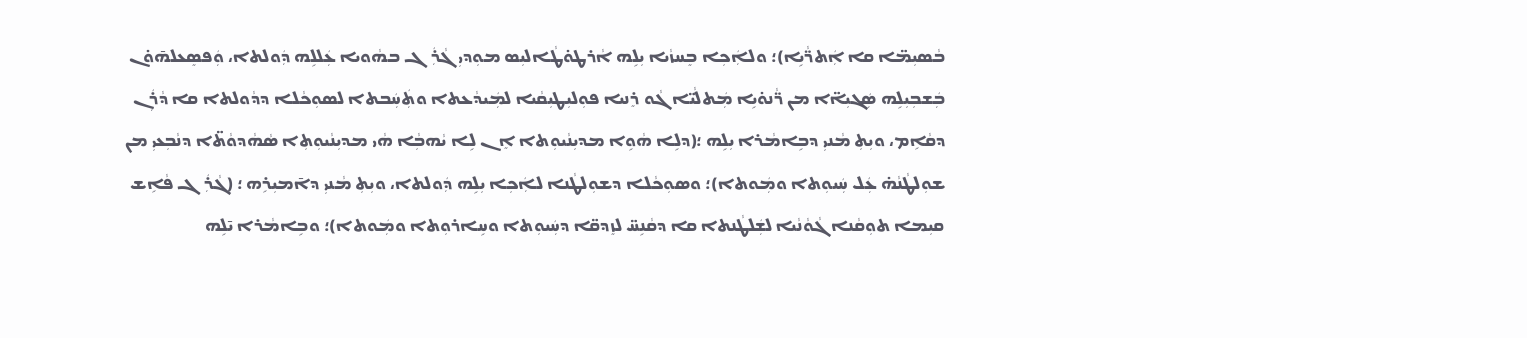ܒܵܣܝܼܡ̈ܐ ܩܐ ܐܲܬܪ̈ܵܝܹܐ)؛ ܘܠܐܲܟܼܐ ܒܸܚܙܵܝܐ ܝܼܠܹܗ ܐܵܪܛܘ̇ܛܵܐܠܝܼܣ ܡܘܼܕܝܼ ܓܵܪܲܓ ܒܗܵܘܝܐ ܥܲܠܠܹܗ ܕܲܘܠܬܐ، ܘܲܦܣܸܥܠܗ̄ܘ̇ܢ ܒܲܫܒܼܝܼܠܹܗ ܣܲܓܝܼܐ̈ܐ ܡܢ ܪ̈ܵܢܘ̇ܝܹܐ ܡܲܬܠܵܝ̈ܐ ܓܵܘ ܪܸܢܝܐ ܦܘܼܠܝܼܛܝܼܩܵܝܐ ܠܡܲܝܕܵܥܬܐ ܘܬܲܚܲܒܬܐ ܠܣܘܼܟܵܠܐ ܕܕܵܘܠܬܐ ܩܐ ܕܵܪܲܢ ܕܩܵܐܹܡ، ܘܝܼܬܼ ܡܵܢܝܼ ܕܒܹܐܡܵܪܐ ܝܼܠܹܗ ؛(ܕܠܹܐ ܗܵܘܹܐ ܡܕܝܼܢܵܝܘܼܬܐ ܐܸܢ ܠܹܐ ܝܵܗܒܼܵܐ ܗܵܝ ܡܕܝܼܢܵܝܘܼܬܼܐ ܣܵܗܵܕܘܵܬ̈ܐ ܕܢܵܒܼܥܝܼ ܡܢ ܫܘܼܠܛܵܢܵܗ̇ ܥܲܠ ܚܲܝܘܼܬܐ ܘܡܲܘܬܐ)؛ ܘܣܘܼܟܵܠܐ ܕܫܘܼܠܛܵܢܐ ܠܐܲܟܼܐ ܝܼܠܹܗ ܕܲܘܠܬܐ، ܘܝܼܬܼ ܡܵܢܝܼ ܕܐ̄ܡܝܼܪܹܗ ؛ (ܓܵܪܲܓ ܦܵܐܹܫ ܩܝܼܡܐ ܬܘܼܩܵܢܐ ܓܵܘܵܢܵܝܐ ܠܫܲܠܛܵܢܬܐ ܩܐ ܕܩܵܢܹܚ̈ ܠܙܸܕܩ̈ܐ ܕܚܲܝܘܼܬܐ ܘܚܹܐܪܘܼܬܐ ܘܡܲܘܬܐ)؛ ܘܒܹܐܡܵܪܐ ܝ̄ܠܹܗ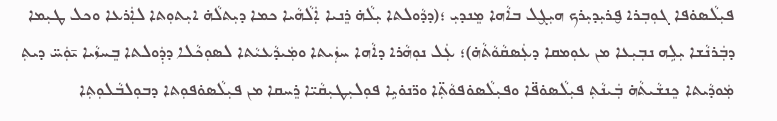ܦܝܼܠܵܣܘ̇ܦܐ ܓܘܼܒܼܪܐ ܦ̮ܪܝܼܕܝܼܪܟ ܗܝܼܓ̮ܠ ܒܐܵܗܐ ܡܸܢܕܝܼ ؛(ܕܕܵܘܠܬܐ ܝܼܠܵܗ̇ ܪܸܢܝܐ ܐܲܠܵܗܵܝܐ ܟܡܐ ܕܝܼܬܠܵܗ̇ ܐܝܼܬܘܼܬܐ ܠܐܲܪܥܐ ܘܟܠ ܛܝܼܡܐ ܕܒܲܪܢܵܫܐ ܝܼܠܹܗ ܢܒܼܝܼܥܐ ܡܢ ܥܘܼܡܩܐ ܕܥܲܣܩܵܘܵܬܵܗ̇)؛ ܥܲܠ ܢܘܼܗܵܪܐ ܕܐܵܗܐ ܚܙܲܝܬܐ ܘܡܲܝܕܵܥܝܵܬܐ ܠܣܘܼܟܵܠܐ ܕܕܲܘܠܬܐ ܒܸܚܙܵܝܐ ܝ̄ܘܲܚ̈ ܕܝܬܼ ܡܲܘܕܵܝܬܐ ܟܸܢܫܵܝܬܵܗ̇ ܒܲܝܢܵܬܼ ܦܝܼܠܵܣܘ̇ܦ̈ܐ ܘܦܝܼܠܵܣܘ̇ܦܘܵܬܼ̈ܐ ܘܪ̈ܢܘ̇ܝܹܐ ܦܘܼܠܝܼܛܝܼܩܵܝ̈ܐ ܪܸܚܩܐ ܡܢ ܦܝܼܠܵܣܘ̇ܦܘܼܬܐ ܕܒܘܼܠܒܵܠܘܼܬܼܐ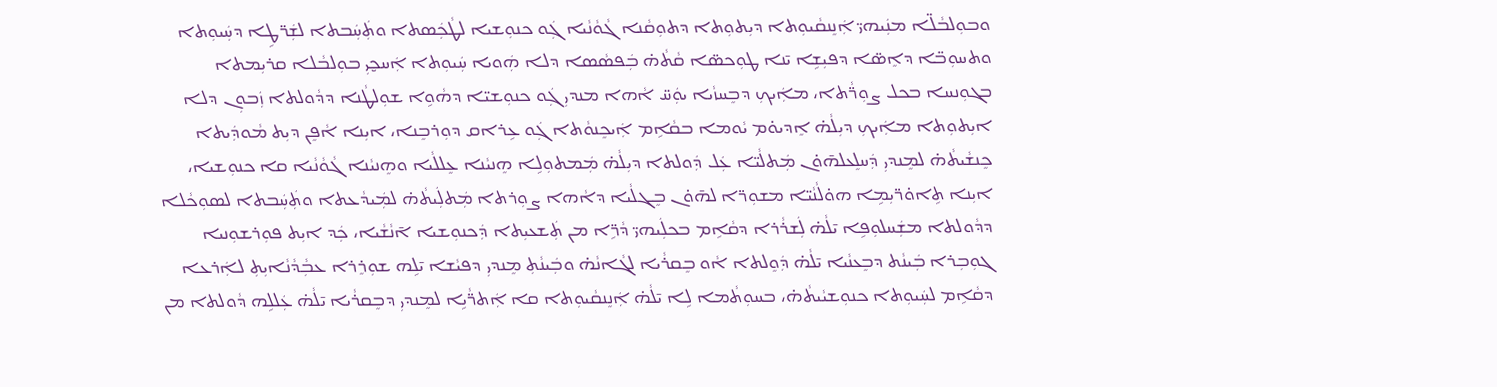ܘܒܘܼܠܒܵܠ̈ܐ ܡܢܲܝܗܝ̈ ܐܲܢܸܢܩܵܝܘܼܬܐ ܕܝܼܬܘܼܬܐ ܕܬܘܼܩܵܢܐ ܓܵܘܵܢܵܝܐ ܓܲܘ ܟܢܘܼܫܝܐ ܠܛܵܟܲܣܬܐ ܘܬܲܚܲܒܬܐ ܠܫܲܪ̈ܛܹܐ ܕܚܲܝܘܼܬܐ ܘܬܚܘܼܒ̈ܐ ܕܐܸܣ̈ܐ ܕܦܝܼܫܹܐ ܝ̄ܢܐ ܛܘܼܟܣ̈ܐ ܩܵܬܵܗ̇ ܒܲܦܣܵܣܐ ܕܠܐ ܗܲܘܝܐ ܚܲܝܘܼܬܐ ܐܲܚܟ̮ܝܼ ܒܘܼܠܒܵܠܐ ܩܪܝܼܡܬܐ ܒܓܘܼܢܚܐ ܒܟܠ ܨܘܼܪ̈ܵܬܐ، ܡܐܲܝܟܼ ܕܒܸܚܙܵܝܐ ܝܘܲܚ̈ ܐܵܗܐ ܡܢܕܝܼ ܓܲܘ ܟܢܘܼܫܝ̈ܐ ܕܗܵܘܹܐ ܫܘܼܠܛܵܢܐ ܕܕܵܘܠܬܐ ܙܲܒܘܼܢ ܕܠܐ ܐܝܼܬܘܼܬܐ ܡܐܲܝܟܼ ܕܝܼܠܵܗ̇ ܐܸܕܝܘ̇ܡ ܝܵܘܡܐ ܒܩܵܐܹܡ ܐܲܝܟܸܢܘܵܬܐ ܓܲܘ ܥܹܪܐܩ ܕܘܼܪܒܸܢܐ، ܐܝܼܢܐ ܐܵܦܸܢ ܕܝܼܬ ܡܵܘܕܲܝܬܐ ܟܸܢܫܵܝܬܵܗ̇ ܠܡܸܢܕܝܼ ܕܲܚܠܸܥܠܗ̄ܘ̇ܢ ܡܲܬܠܵܝ̈ܐ ܥܲܠ ܕܲܘܠܬܐ ܕܝܼܠܵܗ̇ ܡܲܡܬܘܼܠܹܐ ܗܸܢܝܵܢܐ ܥܸܠܠܵܝܐ ܘܗܸܢܝܵܢܐ ܓܵܘܵܢܵܝܐ ܩܐ ܟܢܘܼܫܝܐ، ܐܝܼܢܐ ܬܹܐܘ̇ܪ̈ܝܼܡܹܐ ܗܘ̇ܠܵܢܵܝ̈ܐ ܡܫܘܼܪ̈ܐ ܠܗ̄ܘ̇ܢ ܒܸܓܠܵܝܐ ܕܐܵܗܐ ܨܘܼܪܬܐ ܡܲܬܠܲܝܬܵܗ̇ ܠܡܲܝܕܵܥܬܐ ܘܬܲܚܲܒܬܐ ܠܣܘܼܟܵܠܐ ܕܕܵܘܠܬܐ ܡܫܲܚܠܘܼܦܹܐ ܝ̄ܠܵܗ̇ ܠܲܫܪܵܪܐ ܕܩܵܐܹܡ ܒܟܠܲܝܗܝ̈ ܕܵܪܹ̈ܐ ܡܢ ܬܲܫܥܝܼܬܐ ܕܲܟܢܘܼܫܝܐ ܐ̄ܢܵܫܵܝܐ، ܟܲܕ ܐܝܼܬ ܦܘܼܪܫܘܼܢܝܐ ܓܘܼܒܼܪܐ ܒܲܝܢܵܬ ܕܒܸܥܢܵܝܐ ܝ̄ܠܵܗ̇ ܕܲܘܸܠܬܐ ܐܵܘ ܒܸܩܪܵܝܐ ܠܓܵܐܢܵܗ̇ ܘܒܲܝܢܵܬܼ ܡܸܢܕܝܼ ܕܦܝܵܫܐ ܝ̄ܠܹܗ ܫܘܼܪܸܪܐ ܥܒܼܵܕܵܢܵܐܝܼܬܼ ܠܐܲܪܥܐ ܕܩܵܐܹܡ ܠܚܲܝܘܼܬܐ ܟܢܘܼܫܝܵܝܬܵܗ̇، ܒܚܘܼܬܵܡܐ ܠܹܐ ܝ̄ܠܵܗ̇ ܐܲܢܸܢܩܵܝܘܼܬܐ ܩܐ ܐܲܬܪ̈ܵܝܹܐ ܠܡܸܢܕܝܼ ܕܒܸܩܪܵܝܐ ܝ̄ܠܵܗ̇ ܥܲܠܠܹܗ ܕܵܘܠܬܐ ܡܢ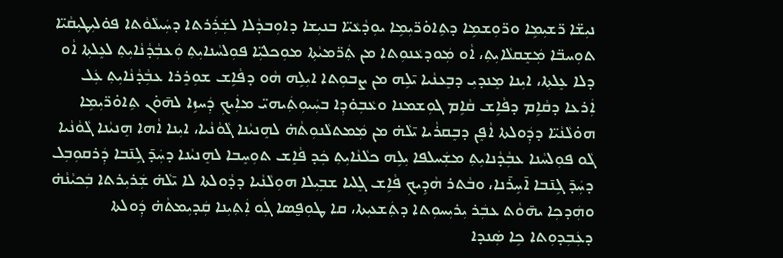ܢܝܼܫ̈ܐ ܪ̈ܫܝܼܡܹܐ ܘܪ̈ܘܼܫܡܹܐ ܕܬܹܐܘ̇ܪ̈ܝܼܡܹܐ ܝܘܼܕܵܥܵܝ̈ܐ ܒܢܝܼܫܐ ܕܐܘܼܒܕܵܠܐ ܠܫܲܪܲܪܬܐ ܕܚܲܝܠܵܘܵܬܐ ܦܘ̇ܠܝܼܛܝܼܩܵܝ̈ܐ ܬܘܼܚܒ̈ܐ ܡܲܫܸܩܠܵܐܝܼܬܼ، ܐܵܘ ܡܲܘܕܥܵܢܘܼܬܐ ܡܢ ܬܲܪ̈ܡܝܵܬܼܐ ܡܘܼܟܠܝܼ̈ܐ ܦܘܼܠܚܵܢܐܝܼܬܼ ܘܲܥܒܼܵܕܵܢܵܐܝܼܬܼ ܠܥܸܠܬܼܐ ܐܵܘ ܕܠܐ ܥܸܠܬܼܐ، ܐܝܼܢܐ ܡܸܢܕܝܼ ܕܒܸܥܢܵܝܐ ܝ̄ܠܹܗ ܡܢ ܨܒܘܼܬܐ ܐܝܼܠܹܗ ܗܵܘ ܕܦܵܐܹܫ ܫܘܼܪܸܪܐ ܥܒܼܵܕܵܢܵܐܝܼܬܼ ܥܲܠ ܐܲܪܥܐ ܕܩܵܐܹܡ ܕܦܵܐܹܫ ܩܵܐܹܡ ܓܘܼܫܡܢܐ ܘܥܵܒܼܘ̇ܕܼܐ ܒܚܲܝܘܼܬܲܝܗܝ̈ ܡܐܲܝܟܼ ܕܲܚܙܹܐ ܠܗ̄ܘ̇ܢ ܬܹܐܘ̇ܪ̈ܝܼܡܹܐ ܗܘ̇ܠܵܢܵܝ̈ܐ ܕܕܲܘܠܬܐ ܐܵܦܸܢ ܕܒܸܩܪܵܝܐ ܝ̄ܠܵܗ̇ ܡܢ ܡܲܡܬܠܵܢܘܼܬܵܗ̇ ܠܗܸܢܝܵܢܐ ܓܵܘܵܢܵܝܐ، ܐܝܼܢܐ ܐܵܗܐ ܗܸܢܝܵܢܐ ܓܵܘܵܢܵܝܐ ܓܵܘ ܦܘܼܠܚܵܢܐ ܥܒܼܵܕܵܢܐܝܼܬܼ ܡܫܲܚܠܦܐ ܝܼܠܹܗ ܟܠܵܢܵܐܝܼܬܼ ܟܲܕ ܦܵܐܸܫ ܬܘܼܚܸܒܐ ܠܗܸܢܝܵܢܐ ܕܚܲܕ̄ ܓܹܢ̄ܒܐ ܕܲܪܩܘܼܒܼܠ ܕܚܲܕ̄ ܓܹܢ̄ܒܐ ܐ̄ܚܹܪ̄ܢܐ، ܘܒܵܬܪ ܗܵܕܹܝܟܼ ܦܵܐܹܫ ܓܸܠܝܐ ܫܒܼܝܼܠܐ ܗܘܼܠܵܢܵܝܐ ܕܕܵܘܠܬܐ ܠܐ ܝ̄ܠܵܗ̇ ܫܲܪܝܼܪܬܐ ܒܲܟܝܵܢܵܗ̇ ܘܗܲܕܟܼܐ ܝܗ̄ܘܵܬ ܥܒܲܪ ܝܼܪܝܼܚܘܼܬܐ ܕܬܲܫܥܝܼܬܐ، ܩܐ ܛܘܼܦ̮ܣܐ ܓܲܘ ܐܲܬܼܝܼܢܐ ܩܲܕܝܼܡܬܵܗ̇ ܕܲܘܠܬܐ ܕܥܲܒܼܕܘܼܬܐ ܟܹܐ ܣܲܢܕܐ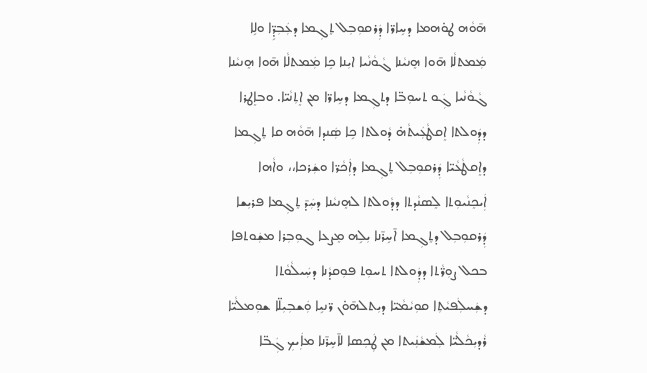ܗ̄ܘܵܗ ܛܘ̇ܗܡܐ ܕܚܹܐܪ̈ܐ ܕܲܪܩܘܼܒܼܠ ܬܸܓܼܡܐ ܕܥܲܒܼܕܹ̈ܐ ܘܠܹܐ ܡܲܡܬܠܵܐ ܗ̄ܘܐ ܗܸܢܝܵܢܐ ܓܵܘܵܢܵܝܐ ܐܝܼܢܐ ܟܹܐ ܡܲܡܬܠܵܐ ܗ̄ܘܐ ܗܸܢܝܵܢܐ ܓܵܘܵܢܵܝܐ ܓܲܘ ܬܚܘܼܒ̈ܐ ܕܬܓܼܡܐ ܕܚܹܐܪ̈ܐ ܡܢ ܐܸܬܼܢܵܝ̈ܐ. ܘܒܐܸܛܪܐ ܕܕܲܘܠܬܐ ܐܸܩܛܵܥܲܝܬܵܗ̇ ܕܵܘܠܬܐ ܟܹܐ ܣܲܢܕܐ ܗ̄ܘܵܗ ܩܐ ܬܸܓܼܡܐ ܕܐܸܩܛܵܥܵܝ̈ܐ ܕܲܪܩܘܼܒܼܠ ܬܸܓܼܡܐ ܕܐܲܟܵܪ̈ܐ ܘܫܲܪܟܐ،، ܘܐܵܗܐ ܐܲܝܟܸܢܵܝܘܼܬܐ ܠܸܣܢܵܕܬܐ ܕܕܵܘܠܬܐ ܠܗܸܢܝܵܢܐ ܕܚܲܕ̄ ܬܸܓܼܡܐ ܦܪܝܼܫܐ ܕܲܪܩܘܼܒܼܠ ܕܬܸܓܼܡܐ ܐ̄ܚܹܪ̄ܢܐ ܝܼܠܹܗ ܡܸܨܥܐ ܓܘܼܒܼܪܐ ܡܫܲܘܬܦܐ ܒܟܠ ܨܘܼܪ̈ܵܬܐ ܕܕܲܘܠܬܐ ܬܚܘܼܬ ܦܘܼܩܕܵܢܐ ܕܚܲܝܠܵܘܵܬܐ ܕܫܲܚܠܲܦܝܵܬܼܐ ܩܘܼܝܵܡܵܝ̈ܐ ܕܝܼܬܠܗ̄ܘ̇ܢ ܪ̈ܢܝܹܐ ܘܲܫܒܼܝܼܠ̈ܐ ܫܘܼܡܠܵܝ̈ܐ ܪܵܕܝܼܟܵܠܵܝ̈ܐ ܠܲܡܫܵܢܲܝܬܐ ܡܢ ܛܲܟܼܣܐ ܠܐ̄ܚܹܪ̄ܢܐ ܡܐܲܝܟܼ ܓܲܒ̈ܐ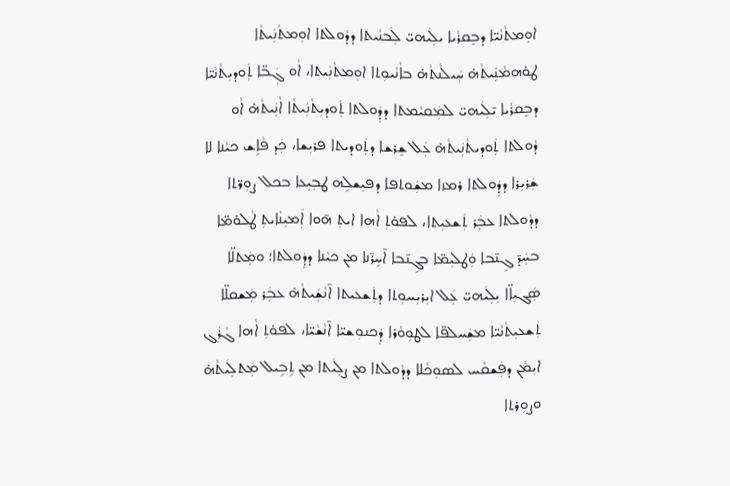ܐܘܼܡܬܵܢܵܝ̈ܐ ܕܒܸܩܪܵܝܐ ܝܠܲܝܗܝ̈ ܠܲܒܢܵܝܬܐ ܕܕܵܘܠܬܐ ܐܘܼܡܬܵܢܲܝܬܵܐ ܛܘ̇ܗܡܵܢܲܝܬܵܗ̇ ܚܲܝܠܵܢܬܵܗ̇ ܒܐܵܢܵܝܘܼܬܐ ܐܘܼܡܬܵܢܲܝܬܐ، ܐܵܘ ܓܲܒ̈ܐ ܬܲܘܕܝܼܬܵܢܵܝ̈ܐ ܕܒܸܩܪܵܝܐ ܝ̄ܠܲܝܗܝ̈ ܠܡܲܩܝܵܡܬܐ ܕܕܲܘܠܬܐ ܬܲܘܕܝܼܬܵܢܲܝܬܵܐ ܐܵܢܲܝܬܵܗ̇ ܐܵܘ ܕܵܘܠܬܐ ܬܲܘܕܝܬܵܢܲܝܬܵܗ̇ ܥܲܠ ܫܸܪܫܐ ܕܬܲܘܕܝܬܐ ܦܪܝܼܫܐ، ܟܲܕ ܦܵܐܹܫ ܟܝܵܢܐ ܠܐ ܫܲܪܝܼܪܐ ܕܕܲܘܠܬܐ ܪܡܙܐ ܡܫܲܘܬܦܐ ܕܦܝܼܫܠܹܗ ܛܒܼܝܼܥܐ ܒܟܠ ܨܘܼܪ̈ܬܐ ܕܕܵܘܠܬܐ ܥܒܲܪ ܬܲܫܥܝܼܬܐ، ܠܦܘ̇ܬܼ ܐܵܗܐ ܐܝܬܼ ܗ̄ܘܐ ܐܲܡܝܼܢܵܐܝܬܼ ܛܵܠܘ̇ܡ̈ܐ ܒܚܲܕ̄ ܓܹܢ̄ܒܐ ܘܲܛܠܝܼܡ̈ܐ ܒܓܹܢ̄ܒܐ ܐ̄ܚܹܪ̄ܢܐ ܡܢ ܟܝܵܢܐ ܕܕܲܘܠܬܐ؛ ܘܡܲܬܠ̈ܐ ܣܲܓܝܼܐ̈ܐ ܝܼܠܲܝܗܝ̈ ܥܲܠ ܐܝܼܪܝܼܚܘܼܬܐ ܕܬܲܫܥܝܬܐ ܐ̄ܢܵܫܲܝܬܵܗ̇ ܥܒܲܪ ܡܲܫܩܠ̈ܐ ܬܲܫܥܝܼܬܵܢܵܝ̈ܐ ܡܫܲܚܠܦ̈ܐ ܠܛܘܼܘܵܪܐ ܕܲܟܢܘܼܫܝ̈ܐ ܐ̄ܢܵܫܵܝ̈ܐ، ܠܦܘ̇ܬܼ ܐܵܗܐ ܓܵܪܲܓ ܐܝܼܡܵܢ ܕܦܲܫܩܵܚ ܠܣܘܼܟܵܠܐ ܕܕܵܘܠܬܐ ܡܢ ܨܠܲܝܬܐ ܡܢ ܬܹܒܹܝܠ ܡܲܬܠܲܝܬܵܗ̇ ܘܨܘܼܪܬܐ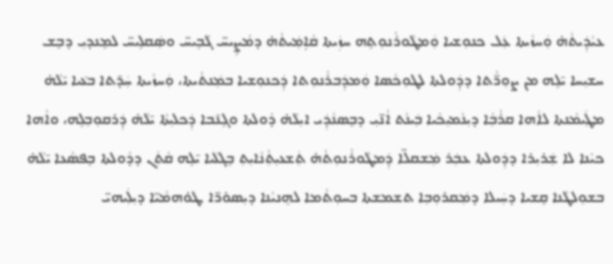ܥܝܵܕܲܝܬܵܗ̇ ܘܲܚܙܵܝܬܐ ܥܲܠ ܟܢܘܼܫܝܐ ܘܲܡܛܵܘܪܵܢܘܼܬܹܗ ܚܙܲܝܬܐ ܩܵܐܹܡܲܝܬܵܗ̇ ܕܡܵܨܹܝܚ̈ ܓܵܒܹܝܚ̈ ܘܣܲܩܠܹܝܚ̈ ܠܡܸܢܕܝܼ ܕܒܸܫ ܚܫܝܼܚܐ ܝ̄ܠܹܗ ܡܢ ܨܘܼܪ̈ܵܬܐ ܕܕܲܘܠܬܐ ܠܛܘܼܟܵܣܐ ܘܲܡܕܲܒܪܵܢܘܼܬܐ ܕܲܟܢܘܼܫܝܐ ܒܡܲܢܬܵܝܬܐ، ܘܲܚܙܵܝܬܐ ܚܲܕ̄ܬܐ ܒܥܵܝܐ ܝ̄ܠܵܗ̇ ܡܛܲܝܡܵܢܬܐ ܠܐܵܗܐ ܩܪܵܒܼܵܐ ܕܝܼܢܵܡܝܼܟܵܝܐ ܒܲܝܢܵܬ ܐܵܢ̈ܝܼ ܕܒܸܣܢܵܕܲܝ ܐܝܼܠܵܗ̇ ܕܵܘܠܬܐ ܘܓܹܢ̄ܒܐ ܕܲܟܠܝܼܬܵܐ ܝ̄ܠܵܗ̇ ܕܲܪܩܘܼܒܼܠܹܗ، ܘܐܵܗܐ ܟܝܵܢܐ ܠܐ ܫܲܪܝܼܪܐ ܕܕܲܘܠܬܐ ܥܒܲܪ ܡܲܫܩܠ̈ܐ ܕܲܡܛܵܘܪܵܢܘܼܬܵܗ̇ ܬܲܫܥܝܼܬܼܵܢܵܐܝܼܬܼ ܒܸܓܠܵܝܐ ܝ̄ܠܹܗ ܩܵܬܲܢ ܕܕܵܘܠܬܐ ܒܸܦܣܵܥܐ ܝ̄ܠܵܗ̇ ܒܫܘܼܠܛܵܢܐ ܩܸܫܝܐ ܕܚܲܝܠܐ ܕܡܲܩܪܘܼܒܼܐ ܬܫܡܫܬܐ ܒܚܘܼܬܵܡܐ ܠܗܸܢܝܵܢܐ ܕܝܼܣܘ̇ܪ̈ܐ ܛܘ̇ܗܡܵܝ̈ܐ ܕܝܼܠܲܝܗܝ̈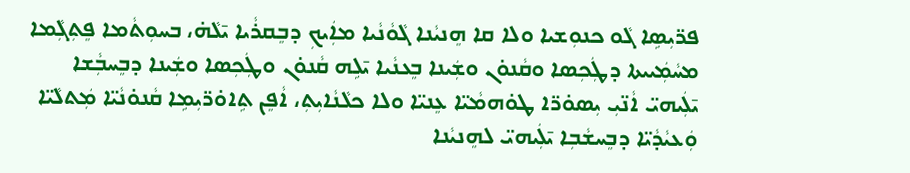ܦܪ̈ܝܼܣܹܐ ܓܵܘ ܟܢܘܼܫܝܐ ܘܠܐ ܩܐ ܗܸܢܝܵܢܐ ܓܵܘܵܢܵܝܐ ܡܐܲܝܟܼ ܕܒܸܩܪܵܝܐ ܝ̄ܠܵܗ̇، ܒܚܘܼܬܵܡܐ ܦܸܬܼܓܼܵܡܐ ܡܚܵܡܲܝܝܬܐ ܕܛܲܟܼܣܐ ܘܩܵܢܘ̇ܢ ܘܫܲܝܢܐ ܒܸܥܢܵܝܐ ܝ̄ܠܹܗ ܩܵܢܘ̇ܢ ܘܛܲܟܼܣܐ ܘܫܲܝܢܐ ܕܒܸܚܒܼܵܫܐ ܝ̄ܠܲܝܗܝ̈ ܐܵܢ̈ܝܼ ܝܼܣܘ̇ܪ̈ܐ ܛܘ̇ܗܡܵܝ̈ܐ ܥܸܢܝ̈ܐ ܘܠܐ ܟܠܵܢܵܐܝܼܬܼ، ܐܵܦܸܢ ܬܹܐܘ̇ܪ̈ܝܼܡܹܐ ܩܵܢܘ̇ܢܵܝ̈ܐ ܡܲܬܠܵܝ̈ܐ ܘܲܥܝܵܕܵܝ̈ܐ ܕܒܸܚܫܵܒܼܐ ܝ̄ܠܲܝܗܝ̈ ܠܗܸܢܝܵܢܐ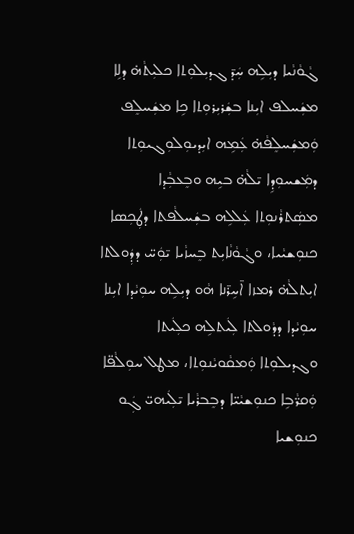ܓܵܘܵܢܵܝܐ ܕܝܼܠܹܗ ܚܲܕ̄ ܓܕܝܼܠܘܼܬܐ ܟܠܝܼܬܵܗ̇ ܕܠܹܐ ܡܫܲܚܠܦ ܐܝܼܢܐ ܒܫܲܪܝܼܪܘܼܬܐ ܟܹܐ ܡܫܲܚܠܸܦ ܘܲܡܫܲܚܠܸܦܵܗ̇ ܥܲܡܹܗ ܐܝܼܕܝܘܼܠܘܼܓܝܘܼܬܐ ܕܡܲܫܚܘܼܕܹܐ ܝ̄ܠܵܗ̇ ܒܝܹܗ ܘܒܸܥܒܼܵܕܐ ܡܣܲܬܪܵܢܘܼܬܐ ܥܲܠܠܹܗ ܒܫܲܚܠܵܦܬܐ ܕܛܲܟܼܣܐ ܟܢܘܼܫܝܵܝܐ، ܘܓܵܘܵܢܵܐܝܼܬ ܒܸܚܙܵܝܐ ܝ̄ܘܲܚ̈ ܕܕܲܘܠܬܐ ܐܝܼܬܠܵܗ̇ ܪܡܙܐ ܐ̄ܚܹܪ̄ܢܐ ܗܵܘ ܕܝܼܠܹܗ ܚܘܼܝܵܕܐ ܐܝܼܢܐ ܚܘܼܝܵܕܐ ܕܕܵܘܠܬܐ ܠܲܝܬܠܹܗ ܟܠܲܝܬܐ ܘܓܕܝܠܘܼܬܐ ܘܲܡܩܵܘܝܵܢܘܼܬܐ، ܡܛܠ ܚܘܼܠܵܦ̈ܐ ܘܲܩܪ̈ܵܒܹܐ ܟܢܘܼܫܝܵܝ̈ܐ ܕܒܸܒܪܵܝܐ ܝ̄ܠܲܝܗܝ̈ ܓܲܘ ܟܢܘܼܫܝܐ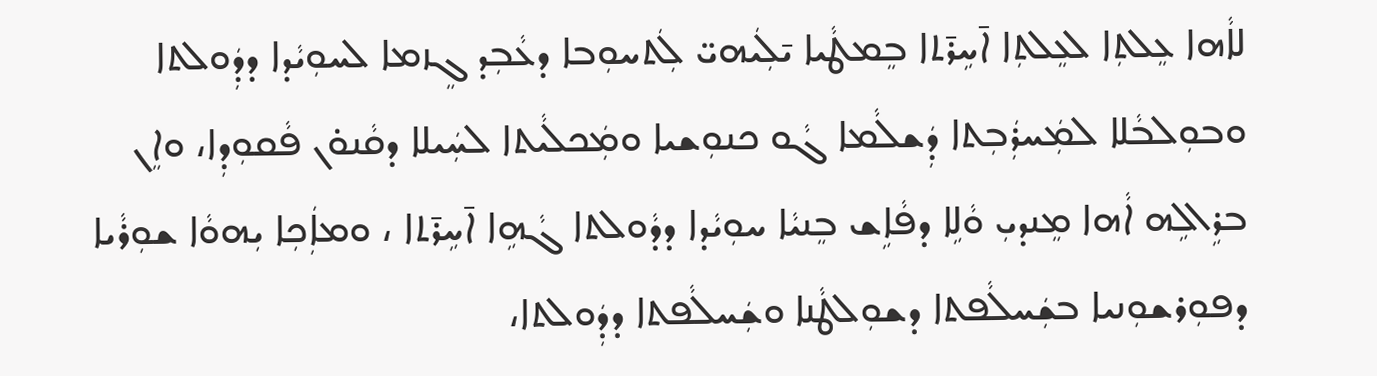ܠܐܵܗܐ ܥܸܠܬܼܐ ܠܥܸܠܬܼܐ ܐ̄ܚܹܪ̄ܬܐ ܒܸܡܛܵܝܐ ܝ̄ܠܲܝܗܝ̈ ܠܲܬܚܘܼܒܐ ܕܥܵܒܼܕ ܓܸܙܡܐ ܠܚܘܼܝܵܕܐ ܕܕܲܘܠܬܐ ܘܒܘܼܠܒܵܠܐ ܠܡܲܚܪܲܒܼܬܐ ܕܲܫܠܵܡܐ ܓܵܘ ܟܢܘܼܫܝܐ ܘܡܲܟܠܵܝܬܐ ܠܚܲܝܠܐ ܕܩܵܢܘ̇ܢ ܦܵܩܘܼܕܼܐ، ܘܐܸܢ ܒܪܹܐܠܹܗ ܐܵܗܐ ܡܸܢܕܝܼ ܘܵܠܹܐ ܕܦܵܐܹܫ ܒܸܢܝܵܐ ܚܘܼܝܵܕܐ ܕܕܵܘܠܬܐ ܓܵܗܹܐ ܐ̄ܚܹܪ̄ܬܐ ، ܘܡܐܲܟܼܐ ܝܼܗܘܵܐ ܫܘܼܪܵܝܐ ܕܦܘܼܪܫܘܼܢܝܐ ܒܫܲܚܠܵܦܬܐ ܕܫܘܼܠܛܵܢܐ ܘܫܲܚܠܵܦܬܐ ܕܕܲܘܠܬܐ،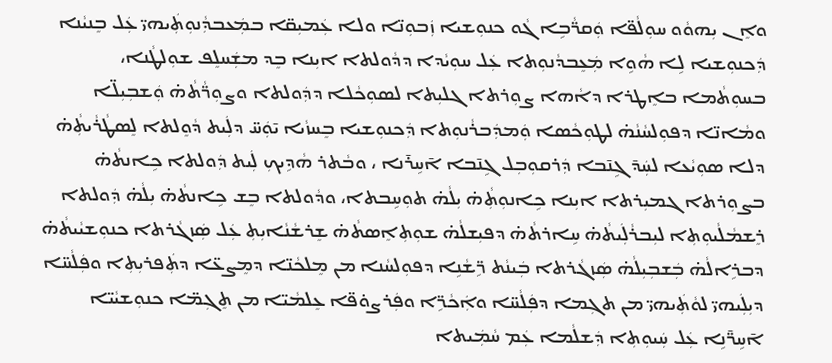ܘܐܸܢ ܝܼܗܘܵܘ ܚܘܼܠܵܦ̈ܐ ܘܲܩܪ̈ܵܒܹܐ ܓܵܘ ܟܢܘܼܫܝܐ ܙܲܒܘܼܢ̈ܐ ܘܠܐ ܥܲܡܝܼܩ̈ܐ ܒܡܲܥܒܕܼܵܢܘܼܬܲܝܗܝ̈ ܥܲܠ ܒܸܢܝܵܢܐ ܕܲܟܢܘܼܫܝܐ ܠܹܐ ܗܵܘܹܐ ܡܲܥܸܒܕܵܢܘܼܬܐ ܥܲܠ ܚܘܼܝܵܕܐ ܕܕܵܘܠܬܐ ܐܝܼܢܐ ܒܸܕ ܡܫܲܚܠܸܦ ܫܘܼܠܛܵܢܐ، ܒܚܘܼܬܵܡܐ ܒܐܸܛܪܐ ܕܐܵܗܐ ܨܘܼܪܬܐ ܓܠܝܼܬܐ ܠܣܘܼܟܵܠܐ ܕܕܲܘܠܬܐ ܘܨܘܼܪ̈ܵܬܵܗ̇ ܘܲܫܒܼܝܼܠ̈ܐ ܘܡܵܐܢ̈ܐ ܕܦܘܼܠܚܵܢܵܗ̇ ܠܛܘܼܟܵܣܐ ܘܲܡܕܲܒܪܵܢܘܼܬܐ ܕܲܟܢܘܼܫܝܐ ܒܸܚܙܵܝܐ ܝ̄ܘܲܚ̈ ܕܠܲܝܬ ܕܵܘܸܠܬܐ ܠܸܣܛܵܪܵܝܬܼܵܗ̇ ܕܠܐ ܣܘܼܝܵܥܐ ܠܚܲܕ̄ ܓܹܢ̄ܒܐ ܕܲܪܩܘܼܒܼܠ ܓܹܢ̄ܒܐ ܐ̄ܚܹܪ̄ܢܐ ، ܘܒܵܬܪ ܗܵܕܹܝܟܼ ܠܲܝܬ ܕܲܘܠܬܐ ܟܹܐܢܬܵܗ̇ ܒܨܘܼܪܬܐ ܓܡܝܼܪܬܐ ܐܝܼܢܐ ܟܹܐܢܘܼܬܼܵܗ̇ ܝܼܠܵܗ̇ ܬܘܼܚܹܒܬܐ، ܘܕܵܘܠܬܐ ܒܸܫ ܟܹܐܢܬܵܗ̇ ܝܼܠܵܗ̇ ܕܲܘܠܬܐ ܪܸܫܡܵܠܵܝܘܼܬܼܐ ܠܝܼܒܪܵܠܲܝܬܵܗ̇ ܚܹܐܪܬܵܗ̇ ܕܦܝܼܫܠܵܗ̇ ܫܘܼܬܼܐܸܣܬܵܗ̇ ܫܸܪܫܵܢܵܐܝܼܬܼ ܥܲܠ ܣܲܙܓܵܪܬܐ ܟܢܘܼܫܝܵܝܬܵܗ̇ ܕܒܪܹܐܠܵܗ̇ ܒܲܫܒܼܝܼܠܵܗ̇ ܣܲܙܓܵܪܬܐ ܒܲܝܢܵܬ ܪܹ̈ܫܵܢܹܐ ܕܦܘܼܠܚܵܢܐ ܡܢ ܡܸܠܟܵܢ̈ܐ ܕܡܸܨܥ̈ܐ ܕܬܲܦܪܝܼܬܼܐ ܘܦܲܠܵܚ̈ܐ ܕܝܼܠܲܝܗܝ̈ ܠܘܵܬܲܝܗܝ̈ ܡܢ ܬܓܼܡܐ ܕܦܲܠܵܚ̈ܐ ܘܐܲܟܵܪܹ̈ܐ ܘܦܲܪܨܘ̇ܦ̈ܐ ܥܸܠܡܵܝ̈ܐ ܡܢ ܬܸܓܼܡ̈ܐ ܟܢܘܼܫܝܵܝ̈ܐ ܐ̄ܚܹܪ̈̄ܢܹܐ ܥܲܠ ܚܲܝܘܼܬܼܐ ܕܲܫܠܵܡܐ ܥܲܡ ܚܵܡܲܝܬܐ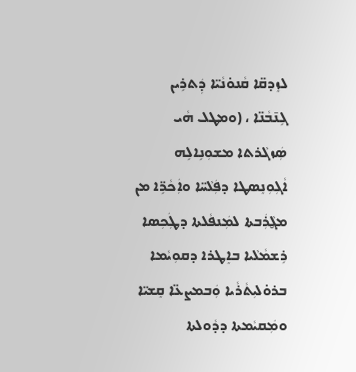ܠܙܸܕܩ̈ܐ ܩܵܢܘ̇ܢܵܝ̈ܐ ܕܲܬܪܹܝܢ ܓܹܢ̄ܒܵܢ̈ܐ ، (ܘܡܛܠ ܗܵܝ ܣܲܙܓܵܪܬܐ ܡܫܘܼܢܹܐܠܹܗ ܐܵܓܼܘܼܢܸܣܛܐ ܕܦܲܠܵܚ̈ܐ ܘܐܲܟܵܪܹ̈ܐ ܡܢ ܡܓ̮ܵܪܲܒܬܐ ܠܡܲܢܦܵܠܬܐ ܕܛܲܟܼܣܐ ܪܹܫܡܵܠܵܝܐ ܒܐܸܛܪܐ ܕܩܘܼܝܵܡܐ ܒܪܘ̇ܠܝܼܬܵܪܵܝܐ ܘܲܒܡܨܥ̈ܐ ܩܸܫܝ̈ܐ ܘܡܲܩܝܵܡܬܐ ܕܕܵܘܠܬܐ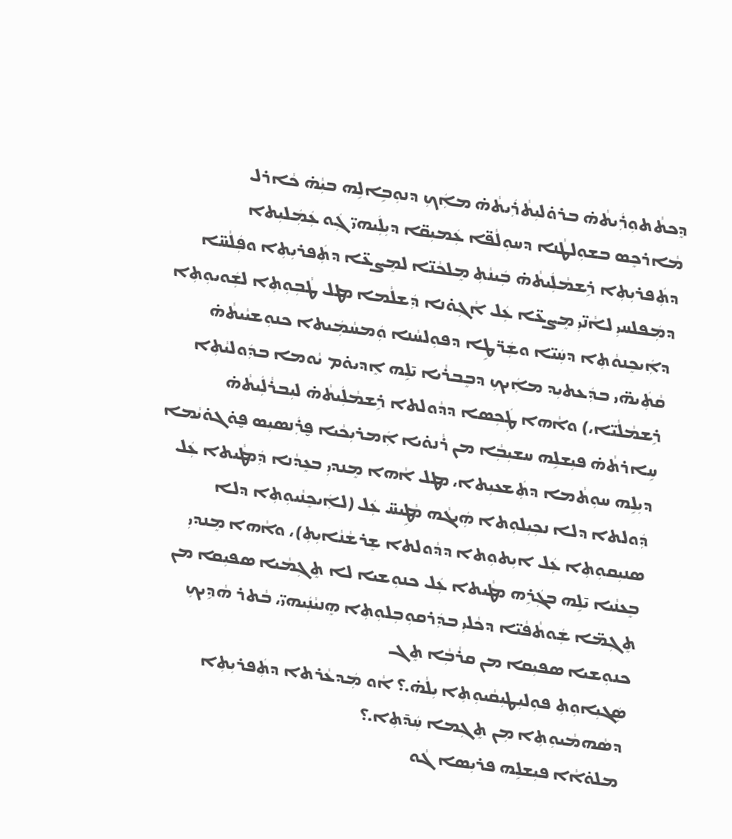ܕܸܟܬܵܬܘܼܪܲܝܬܵܗ̇ ܒܪܘ̇ܠܝܼܬܵܪܲܝܬܵܗ̇ ܡܐܲܟܼ ܕܢܘܼܒܹܐܠܹܗ ܒܝܼܵܗ̇ ܟܵܐܪܠ ܡܵܐܪܟܸܣ ܒܫܘܼܠܛܵܢܐ ܕܚܘܼܠܵܦ̈ܐ ܥܲܡܝܼܩ̈ܐ ܕܝܼܠܲܝܗܝ̈ ܓܲܘ ܥܲܡܲܠܝܼܬܐ ܕܬܲܦܪܝܼܬܼܐ ܪܹܫܡܵܠܲܝܬܵܗ̇ ܒܲܝܢܵܬܼ ܡܸܠܟܵܢ̈ܐ ܠܡܸܨܥ̈ܐ ܕܬܲܦܪܝܼܬܼܐ ܘܦܲܠܵܚ̈ܐ ܕܡܲܦܠܚܝܼ ܠܐܵܢ̈ܝܼ ܡܸܨܥ̈ܐ ܥܲܠ ܐܵܓܼܘ̇ܢܐ ܕܲܫܠܵܡܐ ܡܛܠ ܛܵܒܼܘܼܬܼܐ ܠܫܲܘܝܘܼܬܼܐ ܕܐܲܝܟܸܢܘܵܬܼܐ ܕܚܲܝ̈ܐ ܘܫܲܪ̈ܛܹܐ ܕܦܘܼܠܚܵܢܐ ܘܲܡܚܵܡܲܝܬܐ ܟܢܘܼܫܝܵܝܬܵܗ̇ ܩܵܬܲܝܗ̈ܝ ܒܕܲܥܬܝܼܕ ܡܐܲܝܟܼ ܕܒܸܒܪܵܝܐ ܝ̄ܠܹܗ ܐܸܕܝܘ̇ܡ ܝܵܘܡܐ ܒܕܲܘܠܝܵܬܼܐ ܪܹܫܡܵܠܵܝ̈ܐ،) ܘܐܵܗܐ ܛܲܟܼܣܐ ܕܕܵܘܠܬܐ ܪܹܫܡܵܠܲܝܬܵܗ̇ ܠܝܼܒܪܵܠܲܝܬܵܗ̇ ܚܹܐܪܬܵܗ̇ ܦܝܼܫܠܹܗ ܚܫܝܼܒܼܵܐ ܡܢ ܪܵܢܘ̇ܝܐ ܐܲܡܪܝܼܟܵܝܐ ܦ̮ܪܲܢܣܝܼܣ ܦ̮ܘ̇ܓܘ̇ܝܵܡܐ ܕܝܼܠܹܗ ܚܘܼܬܵܡܐ ܕܬܲܫܥܝܼܬܐ، ܡܛܠ ܐܵܗܐ ܡܸܢܕܝܼ ܒܥܸܕܵܢܐ ܕܲܡܛܵܝܬܐ ܥܲܠ ܕܲܘܠܬܐ ܕܠܐ ܢܟܼܝܼܠܘܼܬܐ ܗܲܝܓܵܗ ܡܵܛܹܝܚ̈ ܥܲܠ (ܠܐܲܝܟܸܢܵܝܘܼܬܼܐ ܕܠܐ ܣܢܝܼܩܘܼܬܼܐ ܥܲܠ ܐܝܼܬܘܼܬܐ ܕܕܵܘܠܬܐ ܫܸܪܫܵܢܵܐܝܼܬܼ)، ܘܐܵܗܐ ܡܸܢܕܝܼ ܒܸܥܢܵܝܐ ܝ̄ܠܹܗ ܒܓܲܪܹܗ ܡܛܵܝܬܐ ܥܲܠ ܟܢܘܼܫܝܐ ܠܐ ܬܸܓܼܡܵܝܐ ܣܦܝܼܩܐ ܡܢ ܬܸܓܼܡ̈ܐ ܫܲܘܬܵܦܵܝ̈ܐ ܕܟܵܠܝܼ ܒܕܲܪܩܘܼܒܼܠܘܼܬܼܐ ܗܸܢܝܵܢܲܝܗܝ̈، ܒܵܬܪ ܗܵܕܹܝܟܼ ܟܢܘܼܫܝܐ ܣܦܝܼܩܐ ܡܢ ܩܪܵܒܼܵܐ ܬܸܓ
ܣܲܓܝܼܐܘܼܬܼ ܦܘܼܠܝܼܛܝܼܩܵܝܘܼܬܼܐ ܝܼܠܵܗ̇.؟ ܐܵܘ ܡܲܕܥܵܪܬܐ ܕܬܲܦܪܝܼܬܼܐ ܕܣܵܗܡܵܝܘܼܬܼܐ ܡܼܢ ܬܸܓܼܡܐ ܚܲܕ̄ܬܼܐ.؟
ܡܠܘ̇ܐܵܐ ܦܝܼܫܠܹܗ ܦܪܝܼܣܐ ܓܵܘ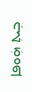ܒܹܝܬܼ ܗܲܘܦܐ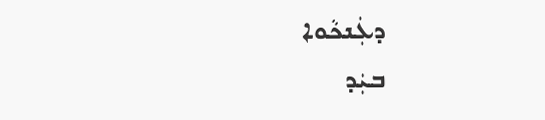ܕܥܲܢܟܵܘܐ
ܒܝܲܕ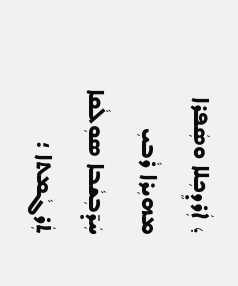؛ ܐܲܪܕܸܟܼܠܐ ܘܣܲܦܪܐ ܡܗܝܼܪܐ ܪܵܒܝܼ ܚܲܕ̄ܒܼܫܵܒܐ ܣܘܼܠܵܩܐ
ܬܲܪܓܵܡܬܐ ؛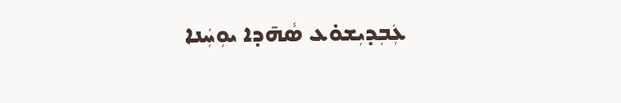ܥܲܒܼܕܝܼܫܘ̇ܥ ܣܵܗ̄ܕܐ ܝܘܼܚܲܢܐ